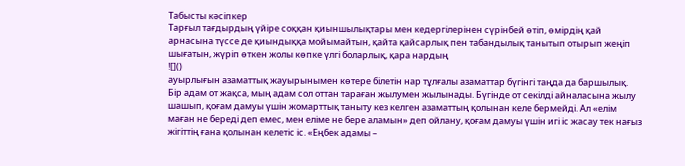Табысты кәсіпкер
Тарғыл тағдырдың үйіре соққан қиыншылықтары мен кедергілерінен сүрінбей өтіп, өмірдің қай арнасына түссе де қиындыққа мойымайтын, қайта қайсарлық пен табандылық танытып отырып жеңіп шығатын, жүріп өткен жолы көпке үлгі боларлық, қара нардың
![]()
ауырлығын азаматтық жауырынымен көтере білетін нар тұлғалы азаматтар бүгінгі таңда да баршылық. Бір адам от жақса, мың адам сол оттан тараған жылумен жылынады. Бүгінде от секілді айналасына жылу шашып, қоғам дамуы үшін жомарттық таныту кез келген азаматтың қолынан келе бермейді. Ал «елім маған не береді деп емес, мен еліме не бере аламын» деп ойлану, қоғам дамуы үшін игі іс жасау тек нағыз жігіттің ғана қолынан келетіс іс. «Еңбек адамы –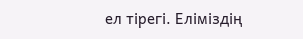ел тірегі. Еліміздің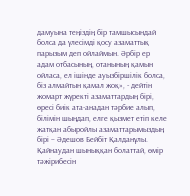дамуына теңіздің бір тамшысындай болса да үлесімді қосу азаматтық парызым деп ойлаймын. Әрбір ер адам отбасының, отанының қамын ойласа, ел ішінде ауызбіршілік болса, біз алмайтын қамал жоқ», - дейтін жомарт жүректі азаматтардың бірі, өресі биік ата-анадан тәрбие алып, білімін шыңдап, елге қызмет етіп келе жатқан абыройлы азаматтарымыздың бірі – Әдешов Бейбіт Қалданұлы.
Қайнаудан шыныққан болаттай, өмір тәжірибесін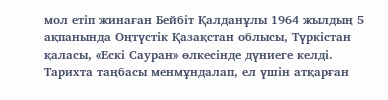мол етіп жинаған Бейбіт Қалданұлы 1964 жылдың 5 ақпанында Оңтүстік Қазақстан облысы, Түркістан қаласы, «Ескі Сауран» өлкесінде дүниеге келді. Тарихта таңбасы менмұндалап, ел үшін атқарған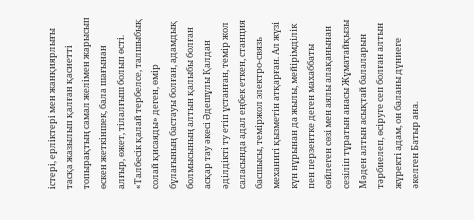істері, ерліктері мен жанқиярлығы тасқа жазылып қалған қасиетті топырақтың самал желімен жарысып өскен жеткіншек, бала шағынан алғыр, өжет, тілалғыш болып өсті. «Талбесік қалай тербелсе, талшыбық солай қисаяды» деген, өмір бұлағының бастауы болған, адамдық болмысының алтын қалыбы болған асқар тау әкесі Әдешұлы Қалдан әділдікті ту етіп ұстанған, темір жол саласында адал еңбек еткен, станция басшысы, теміржол электро-связь механигі қызметін атқарған. Ал жүзі күн нұрынан да жылы, мейірімділік пен перзентке деген махаббаты сөйлеген сөзі мен аялы алақанынан сезіліп тұратын анасы Жұматайқызы Мәден алтын асықтай балаларын тәрбиелеп, өсіруге сеп болған алтын жүректі адам, он баланы дүниеге әкелген Батыр ана.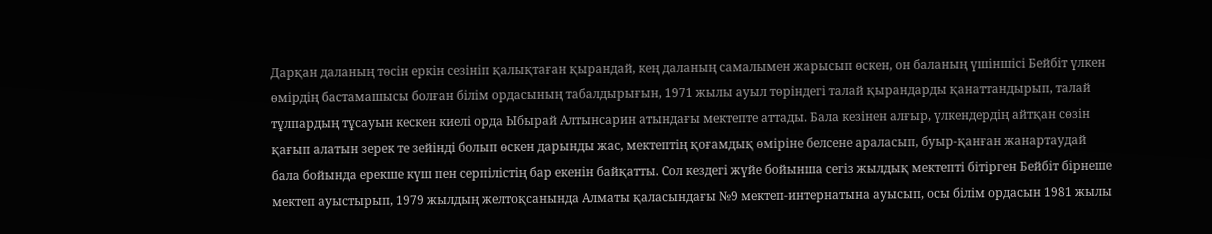Дарқан даланың төсін еркін сезініп қалықтаған қырандай, кең даланың самалымен жарысып өскен, он баланың үшіншісі Бейбіт үлкен өмірдің бастамашысы болған білім ордасының табалдырығын, 1971 жылы ауыл төріндегі талай қырандарды қанаттандырып, талай тұлпардың тұсауын кескен киелі орда Ыбырай Алтынсарин атындағы мектепте аттады. Бала кезінен алғыр, үлкендердің айтқан сөзін қағып алатын зерек те зейінді болып өскен дарынды жас, мектептің қоғамдық өміріне белсене араласып, буыр-қанған жанартаудай бала бойында ерекше күш пен серпілістің бар екенін байқатты. Сол кездегі жүйе бойынша сегіз жылдық мектепті бітірген Бейбіт бірнеше мектеп ауыстырып, 1979 жылдың желтоқсанында Алматы қаласындағы №9 мектеп-интернатына ауысып, осы білім ордасын 1981 жылы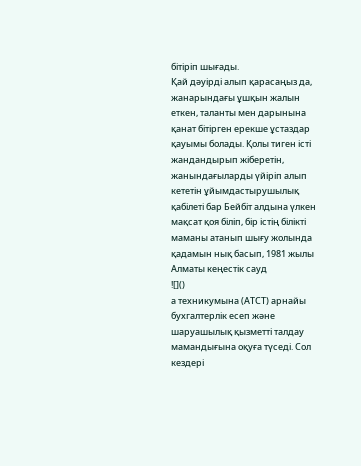бітіріп шығады.
Қай дәуірді алып қарасаңыз да, жанарындағы ұшқын жалын еткен, таланты мен дарынына қанат бітірген ерекше ұстаздар қауымы болады. Қолы тиген істі жандандырып жіберетін, жанындағыларды үйіріп алып кететін ұйымдастырушылық қабілеті бар Бейбіт алдына үлкен мақсат қоя біліп, бір істің білікті маманы атанып шығу жолында қадамын нық басып, 1981 жылы Алматы кеңестік сауд
![]()
а техникумына (АТСТ) арнайы бухгалтерлік есеп және шаруашылық қызметті талдау мамандығына оқуға түседі. Сол кездері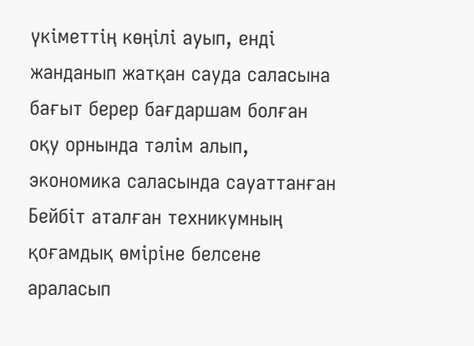үкіметтің көңілі ауып, енді жанданып жатқан сауда саласына бағыт берер бағдаршам болған оқу орнында тәлім алып, экономика саласында сауаттанған Бейбіт аталған техникумның қоғамдық өміріне белсене араласып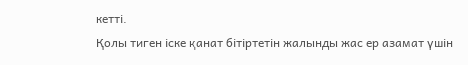кетті.
Қолы тиген іске қанат бітіртетін жалынды жас ер азамат үшін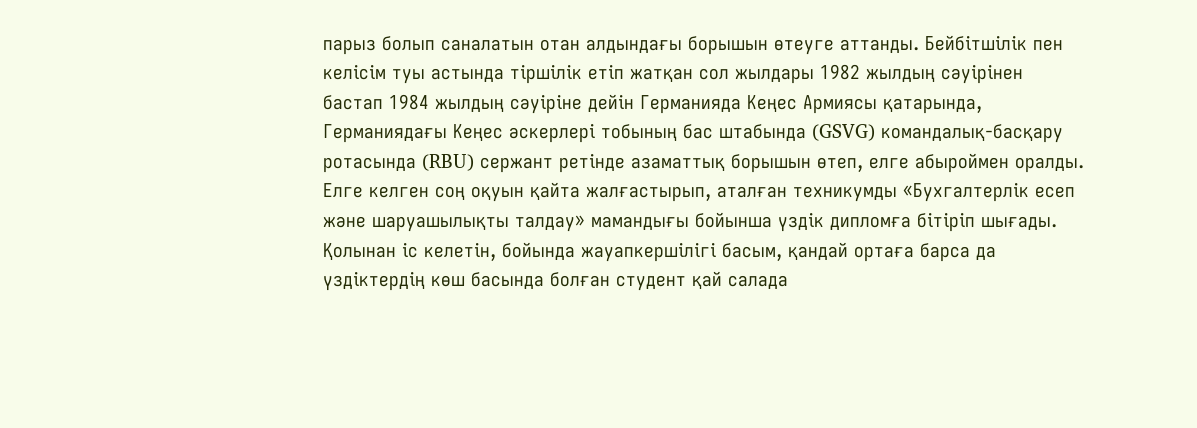парыз болып саналатын отан алдындағы борышын өтеуге аттанды. Бейбітшілік пен келісім туы астында тіршілік етіп жатқан сол жылдары 1982 жылдың сәуірінен бастап 1984 жылдың сәуіріне дейін Германияда Кеңес Армиясы қатарында, Германиядағы Кеңес әскерлері тобының бас штабында (GSVG) командалық-басқару ротасында (RBU) сержант ретінде азаматтық борышын өтеп, елге абыроймен оралды. Елге келген соң оқуын қайта жалғастырып, аталған техникумды «Бухгалтерлік есеп және шаруашылықты талдау» мамандығы бойынша үздік дипломға бітіріп шығады.
Қолынан іс келетін, бойында жауапкершілігі басым, қандай ортаға барса да үздіктердің көш басында болған студент қай салада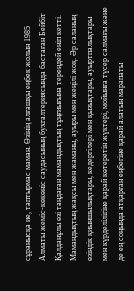сұранысқа ие, таптырмас маман. Өзінің алғашқы еңбек жолын 1985 Алматы жеміс-көкөніс саудасының бухгалтериясында бастаған Бейбіт Қалданұлы өзі таңдаған мамандықтың тұңғиығына тереңдей еніп кетті. Мамандықтың жақсы мен жаманы, ауыры мен жеңілі жоқ. Әр саланың өзіндік қиыншылықтары, кедергілері мен қызықтары, ауыртпалықтары мен күрделілігіне қарай көтеретін жүктері, мойынға түсер салмағы және де ең соңында атқарған еңбегіне қарай алатын марапаты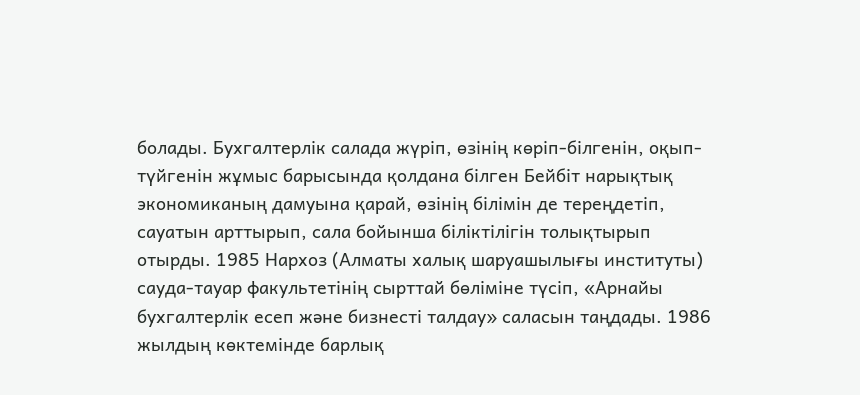болады. Бухгалтерлік салада жүріп, өзінің көріп-білгенін, оқып-түйгенін жұмыс барысында қолдана білген Бейбіт нарықтық экономиканың дамуына қарай, өзінің білімін де тереңдетіп, сауатын арттырып, сала бойынша біліктілігін толықтырып отырды. 1985 Нархоз (Алматы халық шаруашылығы институты) сауда-тауар факультетінің сырттай бөліміне түсіп, «Арнайы бухгалтерлік есеп және бизнесті талдау» саласын таңдады. 1986 жылдың көктемінде барлық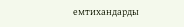емтихандарды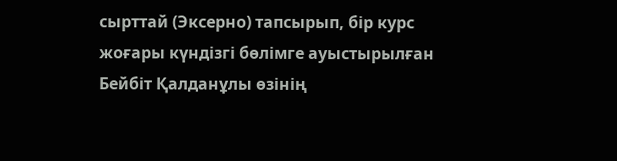сырттай (Эксерно) тапсырып, бір курс жоғары күндізгі бөлімге ауыстырылған Бейбіт Қалданұлы өзінің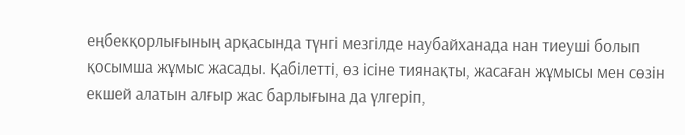еңбекқорлығының арқасында түнгі мезгілде наубайханада нан тиеуші болып қосымша жұмыс жасады. Қабілетті, өз ісіне тиянақты, жасаған жұмысы мен сөзін екшей алатын алғыр жас барлығына да үлгеріп,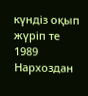күндіз оқып жүріп те 1989 Нархоздан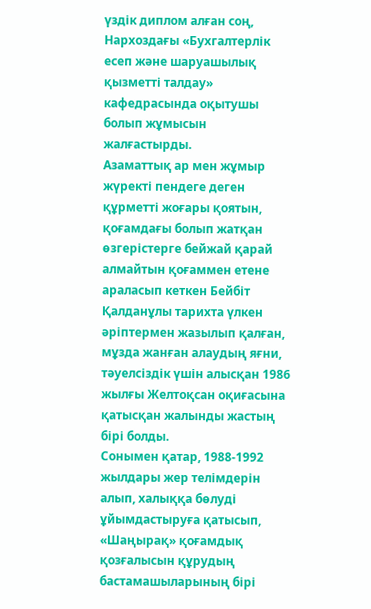үздік диплом алған соң, Нархоздағы «Бухгалтерлік есеп және шаруашылық қызметті талдау» кафедрасында оқытушы болып жұмысын жалғастырды.
Азаматтық ар мен жұмыр жүректі пендеге деген құрметті жоғары қоятын, қоғамдағы болып жатқан өзгерістерге бейжай қарай алмайтын қоғаммен етене араласып кеткен Бейбіт Қалданұлы тарихта үлкен әріптермен жазылып қалған, мұзда жанған алаудың яғни, тәуелсіздік үшін алысқан 1986 жылғы Желтоқсан оқиғасына қатысқан жалынды жастың бірі болды.
Сонымен қатар, 1988-1992 жылдары жер телімдерін алып, халыққа бөлуді ұйымдастыруға қатысып, «Шаңырақ» қоғамдық қозғалысын құрудың бастамашыларының бірі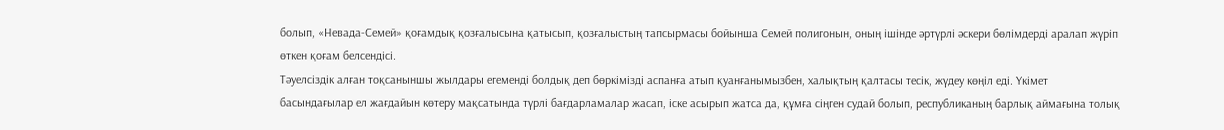болып, «Невада-Семей» қоғамдық қозғалысына қатысып, қозғалыстың тапсырмасы бойынша Семей полигонын, оның ішінде әртүрлі әскери бөлімдерді аралап жүріп өткен қоғам белсендісі.
Тәуелсіздік алған тоқсаныншы жылдары егеменді болдық деп бөркімізді аспанға атып қуанғанымызбен, халықтың қалтасы тесік, жүдеу көңіл еді. Үкімет басындағылар ел жағдайын көтеру мақсатында түрлі бағдарламалар жасап, іске асырып жатса да, құмға сіңген судай болып, республиканың барлық аймағына толық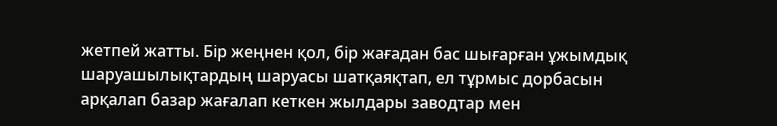жетпей жатты. Бір жеңнен қол, бір жағадан бас шығарған ұжымдық шаруашылықтардың шаруасы шатқаяқтап, ел тұрмыс дорбасын арқалап базар жағалап кеткен жылдары заводтар мен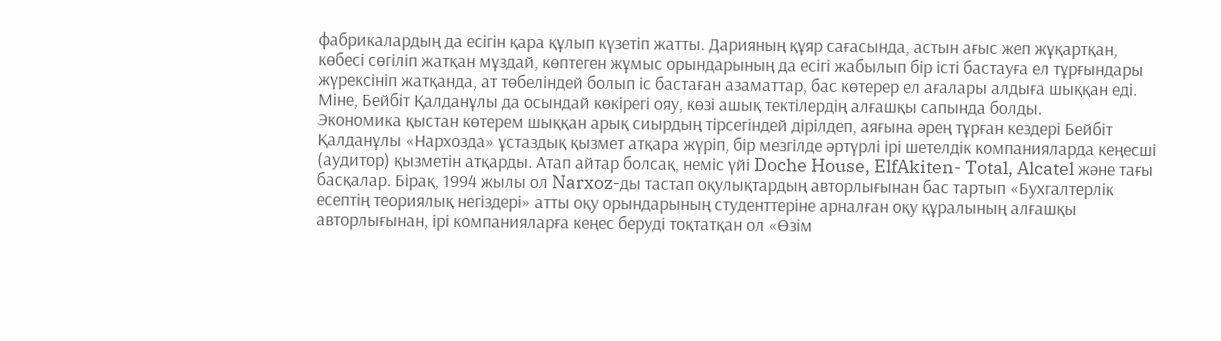фабрикалардың да есігін қара құлып күзетіп жатты. Дарияның құяр сағасында, астын ағыс жеп жұқартқан, көбесі сөгіліп жатқан мұздай, көптеген жұмыс орындарының да есігі жабылып бір істі бастауға ел тұрғындары жүрексініп жатқанда, ат төбеліндей болып іс бастаған азаматтар, бас көтерер ел ағалары алдыға шыққан еді. Міне, Бейбіт Қалданұлы да осындай көкірегі ояу, көзі ашық тектілердің алғашқы сапында болды.
Экономика қыстан көтерем шыққан арық сиырдың тірсегіндей дірілдеп, аяғына әрең тұрған кездері Бейбіт Қалданұлы «Нархозда» ұстаздық қызмет атқара жүріп, бір мезгілде әртүрлі ірі шетелдік компанияларда кеңесші (аудитор) қызметін атқарды. Атап айтар болсақ, неміс үйі Doche House, ElfAkiten- Total, Alcatel және тағы басқалар. Бірақ, 1994 жылы ол Narxoz-ды тастап оқулықтардың авторлығынан бас тартып «Бухгалтерлік есептің теориялық негіздері» атты оқу орындарының студенттеріне арналған оқу құралының алғашқы авторлығынан, ірі компанияларға кеңес беруді тоқтатқан ол «Өзім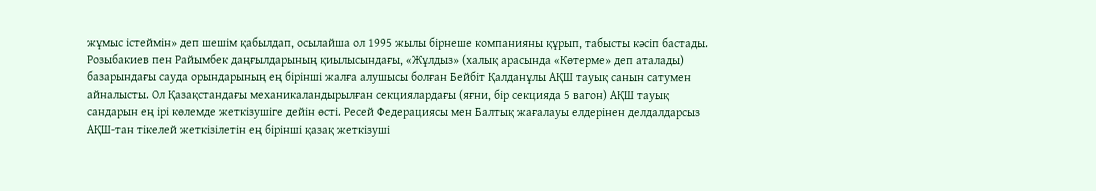жұмыс істеймін» деп шешім қабылдап, осылайша ол 1995 жылы бірнеше компанияны құрып, табысты кәсіп бастады. Розыбакиев пен Райымбек даңғылдарының қиылысындағы, «Жұлдыз» (халық арасында «Көтерме» деп аталады) базарындағы сауда орындарының ең бірінші жалға алушысы болған Бейбіт Қалданұлы АҚШ тауық санын сатумен айналысты. Ол Қазақстандағы механикаландырылған секциялардағы (яғни, бір секцияда 5 вагон) АҚШ тауық сандарын ең ірі көлемде жеткізушіге дейін өсті. Ресей Федерациясы мен Балтық жағалауы елдерінен делдалдарсыз АҚШ-тан тікелей жеткізілетін ең бірінші қазақ жеткізуші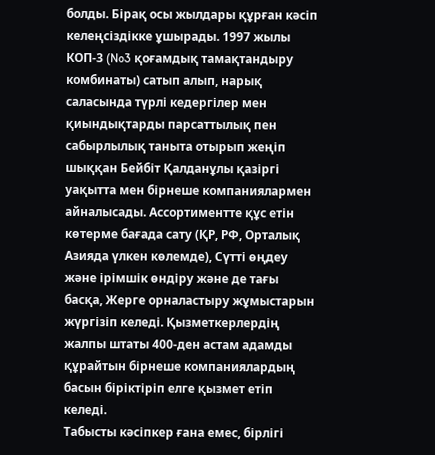болды. Бірақ осы жылдары құрған кәсіп келеңсіздікке ұшырады. 1997 жылы КОП-3 (No3 қоғамдық тамақтандыру комбинаты) сатып алып, нарық саласында түрлі кедергілер мен қиындықтарды парсаттылық пен сабырлылық таныта отырып жеңіп шыққан Бейбіт Қалданұлы қазіргі уақытта мен бірнеше компаниялармен айналысады. Ассортиментте құс етін көтерме бағада сату (ҚР, РФ, Орталық Азияда үлкен көлемде), Сүтті өңдеу және ірімшік өндіру және де тағы басқа, Жерге орналастыру жұмыстарын жүргізіп келеді. Қызметкерлердің жалпы штаты 400-ден астам адамды құрайтын бірнеше компаниялардың басын біріктіріп елге қызмет етіп келеді.
Табысты кәсіпкер ғана емес, бірлігі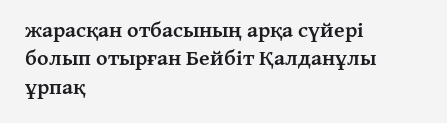жарасқан отбасының арқа сүйері болып отырған Бейбіт Қалданұлы ұрпақ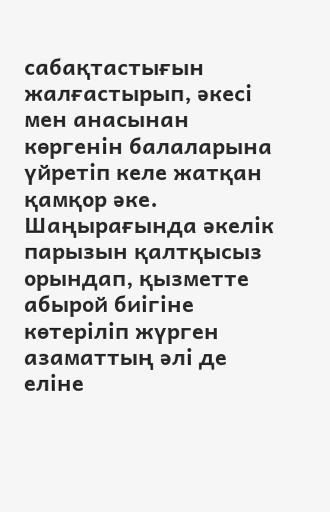сабақтастығын жалғастырып, әкесі мен анасынан көргенін балаларына үйретіп келе жатқан қамқор әке. Шаңырағында әкелік парызын қалтқысыз орындап, қызметте абырой биігіне көтеріліп жүрген азаматтың әлі де еліне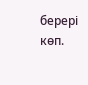берері көп.